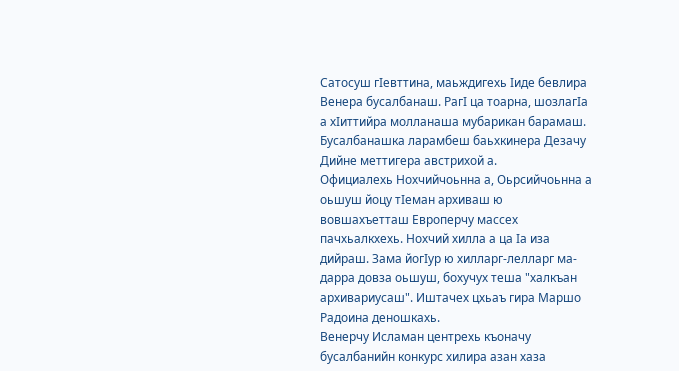Сатосуш гIевттина, маьждигехь Iиде бевлира Венера бусалбанаш. РагI ца тоарна, шозлагIа а хIиттийра молланаша мубарикан барамаш. Бусалбанашка ларамбеш баьхкинера Дезачу Дийне меттигера австрихой а.
Официалехь Нохчийчоьнна а, Оьрсийчоьнна а оьшуш йоцу тIеман архиваш ю вовшахъетташ Европерчу массех пачхьалкхехь. Нохчий хилла а ца Iа иза дийраш. Зама йогIур ю хилларг-лелларг ма-дарра довза оьшуш, бохучух теша "халкъан архивариусаш". Иштачех цхьаъ гира Маршо Радоина деношкахь.
Венерчу Исламан центрехь къоначу бусалбанийн конкурс хилира азан хаза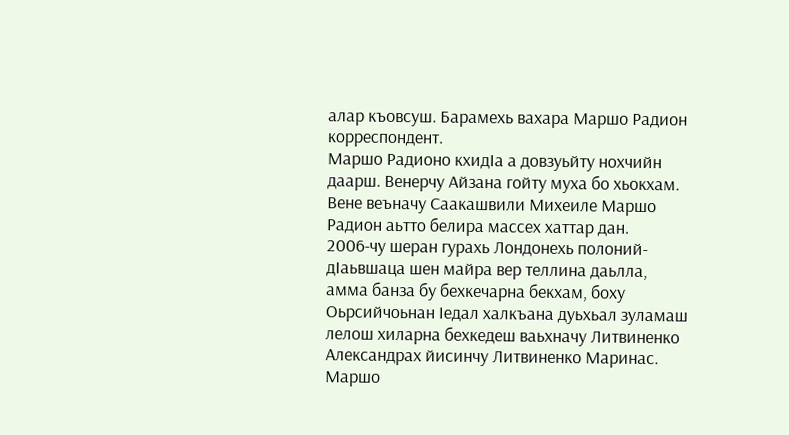алар къовсуш. Барамехь вахара Маршо Радион корреспондент.
Маршо Радионо кхидIа а довзуьйту нохчийн даарш. Венерчу Айзана гойту муха бо хьокхам.
Вене веъначу Саакашвили Михеиле Маршо Радион аьтто белира массех хаттар дан.
2006-чу шеран гурахь Лондонехь полоний-дIаьвшаца шен майра вер теллина даьлла, амма банза бу бехкечарна бекхам, боху Оьрсийчоьнан Iедал халкъана дуьхьал зуламаш лелош хиларна бехкедеш ваьхначу Литвиненко Александрах йисинчу Литвиненко Маринас. Маршо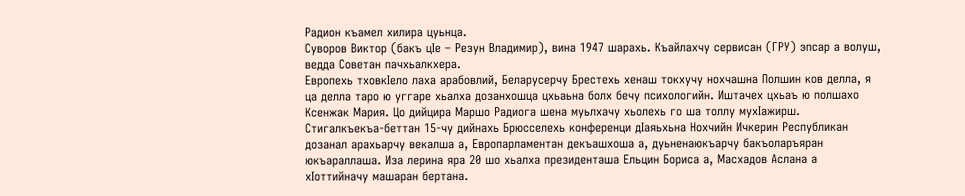Радион къамел хилира цуьнца.
Суворов Виктор (бакъ цIе – Резун Владимир), вина 1947 шарахь. Къайлахчу сервисан (ГРУ) эпсар а волуш, ведда Советан пачхьалкхера.
Европехь тховкIело лаха арабовлий, Беларусерчу Брестехь хенаш токхучу нохчашна Полшин ков делла, я ца делла таро ю уггаре хьалха дозанхошца цхьаьна болх бечу психологийн. Иштачех цхьаъ ю полшахо Ксенжак Мария. Цо дийцира Маршо Радиога шена муьлхачу хьолехь го ша толлу мухIажирш.
Стигалкъекъа-беттан 15-чу дийнахь Брюсселехь конференци дIаяьхьна Нохчийн Ичкерин Республикан дозанал арахьарчу векалша а, Европарламентан декъашхоша а, дуьненаюкъарчу бакъоларъяран юкъараллаша. Иза лерина яра 20 шо хьалха президенташа Ельцин Бориса а, Масхадов Аслана а хIоттийначу машаран бертана.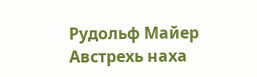Рудольф Майер Австрехь наха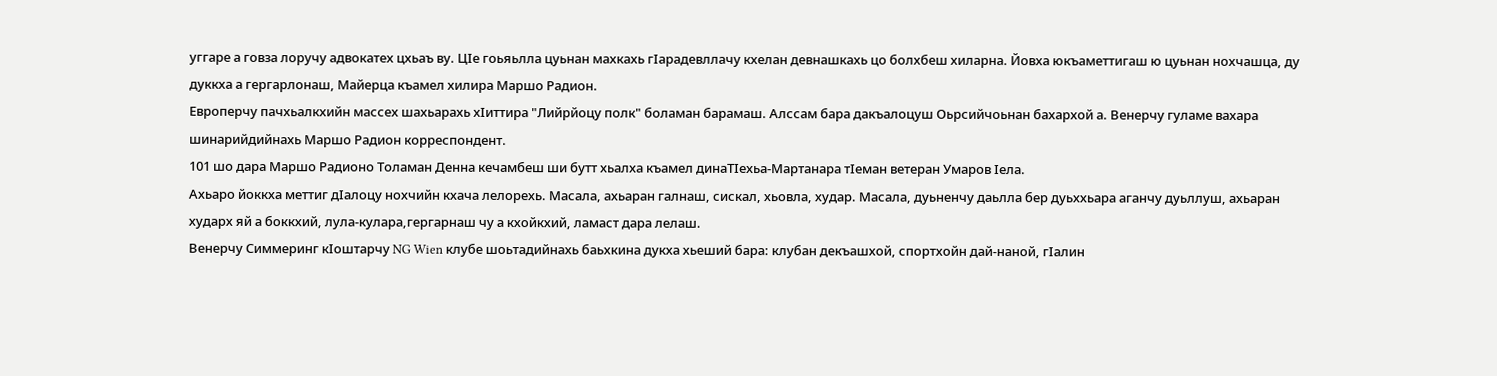уггаре а говза лоручу адвокатех цхьаъ ву. ЦIе гоьяьлла цуьнан махкахь гIарадевллачу кхелан девнашкахь цо болхбеш хиларна. Йовха юкъаметтигаш ю цуьнан нохчашца, ду дуккха а гергарлонаш, Майерца къамел хилира Маршо Радион.
Европерчу пачхьалкхийн массех шахьарахь хIиттира "Лийрйоцу полк" боламан барамаш. Алссам бара дакъалоцуш Оьрсийчоьнан бахархой а. Венерчу гуламе вахара шинарийдийнахь Маршо Радион корреспондент.
101 шо дара Маршо Радионо Толаман Денна кечамбеш ши бутт хьалха къамел динаТIехьа-Мартанара тIеман ветеран Умаров Iела.
Ахьаро йоккха меттиг дIалоцу нохчийн кхача лелорехь. Масала, ахьаран галнаш, сискал, хьовла, худар. Масала, дуьненчу даьлла бер дуьххьара аганчу дуьллуш, ахьаран хударх яй а боккхий, лула-кулара,гергарнаш чу а кхойкхий, ламаст дара лелаш.
Венерчу Симмеринг кIоштарчу NG Wien клубе шоьтадийнахь баьхкина дукха хьеший бара: клубан декъашхой, спортхойн дай-наной, гIалин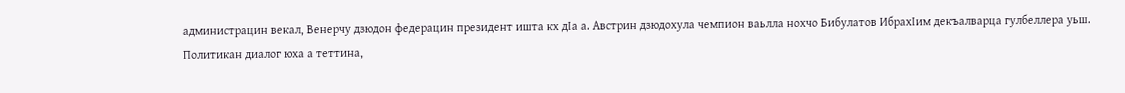администрацин векал, Венерчу дзюдон федерацин президент ишта кх дIа а. Австрин дзюдохула чемпион ваьлла нохчо Бибулатов ИбрахIим декъалварца гулбеллера уьш.
Политикан диалог юха а теттина,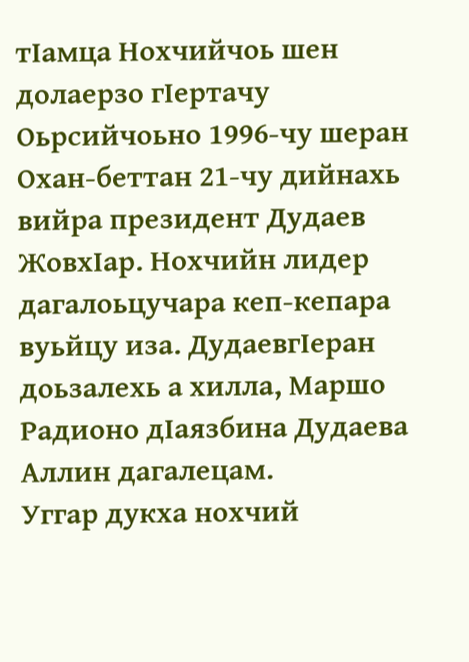тIамца Нохчийчоь шен долаерзо гIертачу Оьрсийчоьно 1996-чу шеран Охан-беттан 21-чу дийнахь вийра президент Дудаев ЖовхIар. Нохчийн лидер дагалоьцучара кеп-кепара вуьйцу иза. ДудаевгIеран доьзалехь а хилла, Маршо Радионо дIаязбина Дудаева Аллин дагалецам.
Уггар дукха нохчий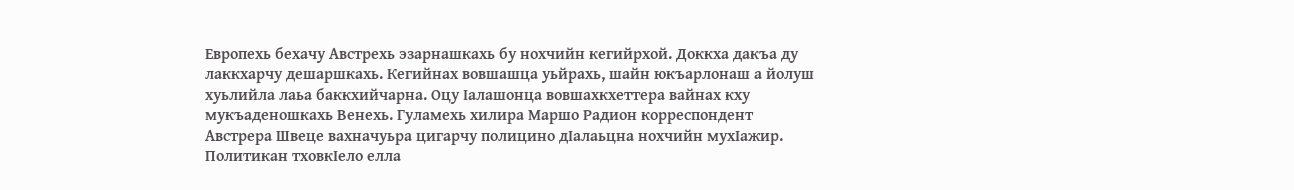Европехь бехачу Австрехь эзарнашкахь бу нохчийн кегийрхой. Доккха дакъа ду лаккхарчу дешаршкахь. Кегийнах вовшашца уьйрахь, шайн юкъарлонаш а йолуш хуьлийла лаьа баккхийчарна. Оцу Iалашонца вовшахкхеттера вайнах кху мукъаденошкахь Венехь. Гуламехь хилира Маршо Радион корреспондент
Австрера Швеце вахначуьра цигарчу полицино дIалаьцна нохчийн мухIажир. Политикан тховкIело елла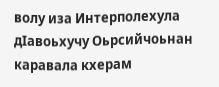волу иза Интерполехула дIавоьхучу Оьрсийчоьнан каравала кхерам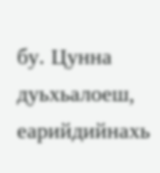бу. Цунна дуьхьалоеш, еарийдийнахь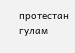протестан гулам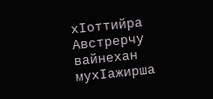хIоттийра Авcтрерчу вайнехан мухIажирша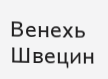Венехь Швецин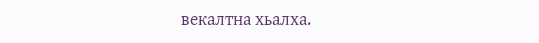векалтна хьалха.